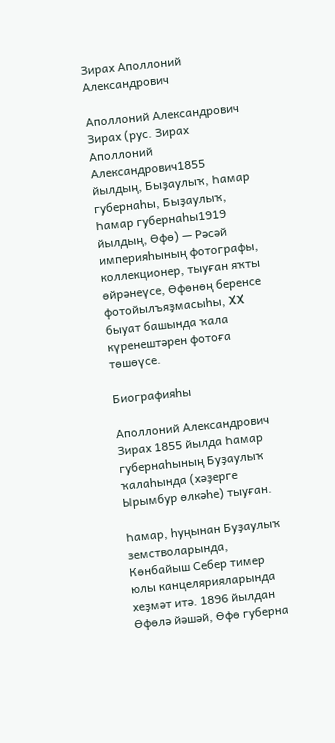Зирах Аполлоний Александрович

Аполлоний Александрович Зирах (рус. Зирах Аполлоний Александрович1855 йылдың, Быҙаулыҡ, Һамар губернаһы, Быҙаулыҡ, Һамар губернаһы1919 йылдың, Өфө) — Рәсәй империяһының фотографы, коллекционер, тыуған яҡты өйрәнеүсе, Өфөнөң беренсе фотойылъяҙмасыһы, XX быуат башында ҡала күренештәрен фотоға төшөүсе.

Биографияһы

Аполлоний Александрович Зирах 1855 йылда Һамар губернаһының Буҙаулыҡ ҡалаһында (хәҙерге Ырымбур өлкәһе) тыуған.

Һамар, һуңынан Буҙаулыҡ земстволарында, Көнбайыш Себер тимер юлы канцелярияларында хеҙмәт итә. 1896 йылдан Өфөлә йәшәй, Өфө губерна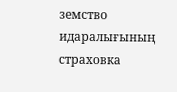земство идаралығының страховка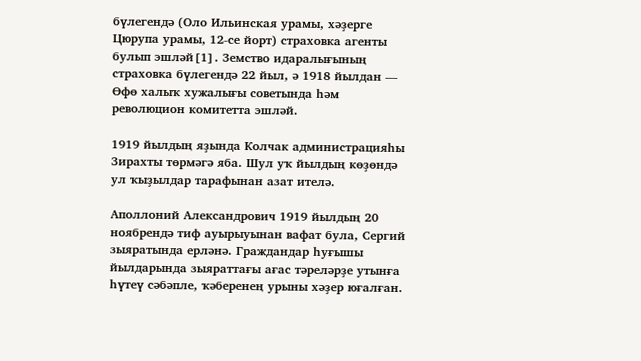бүлегендә (Оло Ильинская урамы, хәҙерге Цюрупа урамы, 12-се йорт) страховка агенты булып эшләй[1]. Земство идаралығының страховка бүлегендә 22 йыл, ә 1918 йылдан — Өфө халыҡ хужалығы советында һәм революцион комитетта эшләй.

1919 йылдың яҙында Колчак администрацияһы Зирахты төрмәгә яба. Шул уҡ йылдың көҙөндә ул ҡыҙылдар тарафынан азат ителә.

Аполлоний Александрович 1919 йылдың 20 ноябрендә тиф ауырыуынан вафат була, Сергий зыяратында ерләнә. Граждандар һуғышы йылдарында зыяраттағы ағас тәреләрҙе утынға һүтеү сәбәпле, ҡәберенең урыны хәҙер юғалған.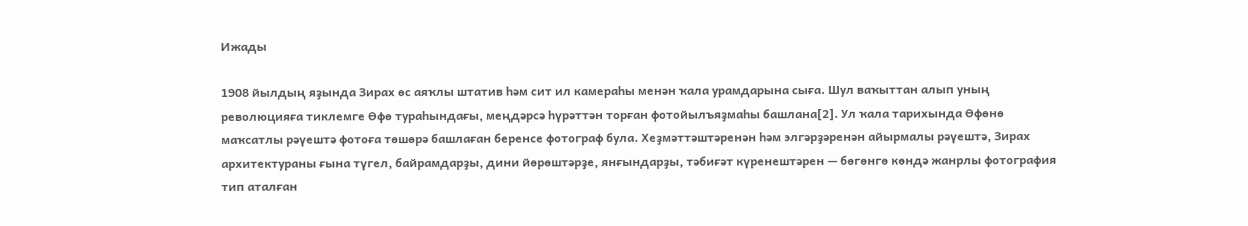Ижады

1908 йылдың яҙында Зирах өс аяҡлы штатив һәм сит ил камераһы менән ҡала урамдарына сыға. Шул ваҡыттан алып уның революцияға тиклемге Өфө тураһындағы, меңдәрсә һүрәттән торған фотойылъяҙмаһы башлана[2]. Ул ҡала тарихында Өфөнө маҡсатлы рәүештә фотоға төшөрә башлаған беренсе фотограф була. Хеҙмәттәштәренән һәм элгәрҙәренән айырмалы рәүештә, Зирах архитектураны ғына түгел, байрамдарҙы, дини йөрөштәрҙе, янғындарҙы, тәбиғәт күренештәрен — бөгөнгө көндә жанрлы фотография тип аталған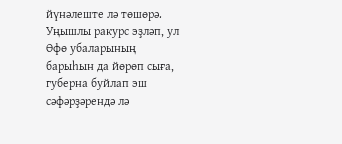йүнәлеште лә төшөрә. Уңышлы ракурс эҙләп, ул Өфө убаларының барыһын да йөрөп сыға, губерна буйлап эш сәфәрҙәрендә лә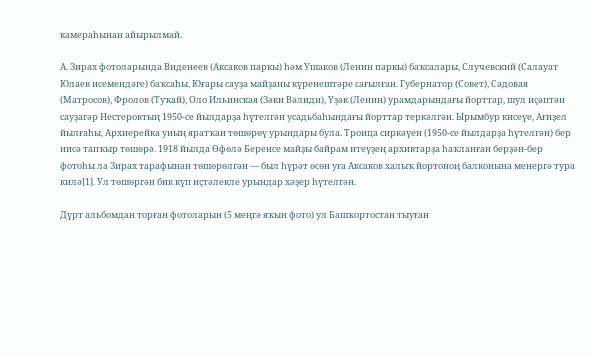камераһынан айырылмай.

А. Зирах фотоларында Виденеев (Аксаков паркы) һәм Ушаков (Ленин паркы) баҡсалары, Случевский (Салауат Юлаев исемендәге) баҡсаһы, Юғары сауҙа майҙаны күренештәре сағылған. Губернатор (Совет), Садовая (Матросов), Фролов (Туҡай), Оло Ильинская (Зәки Вәлиди), Үҙәк (Ленин) урамдарындағы йорттар, шул иҫәптән сауҙагәр Нестеровтың 1950-се йылдарҙа һүтелгән усадьбаһындағы йорттар теркәлгән. Ырымбур кисеүе, Ағиҙел йылғаһы, Архиерейка уның яратҡан төшөрөү урындары була. Троица сиркәүен (1950-се йылдарҙа һүтелгән) бер нисә тапҡыр төшөрә. 1918 йылда Өфөлә Беренсе майҙы байрам итеүҙең архивтарҙа һаҡланған берҙән-бер фотоһы ла Зирах тарафынан төшөрөлгән — был һүрәт өсөн уға Аксаков халыҡ йортоноң балконына менергә тура килә[1]. Ул төшөргән бик күп иҫтәлекле урындар хәҙер һүтелгән.

Дүрт альбомдан торған фотоларын (5 меңгә яҡын фото) ул Башҡортостан тыуған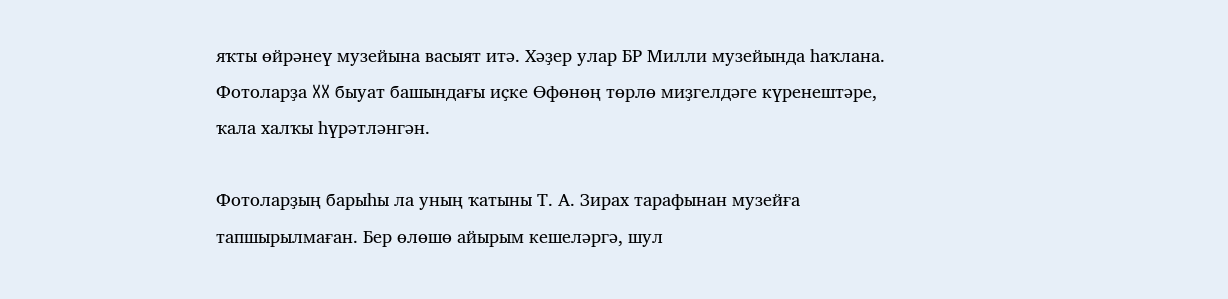яҡты өйрәнеү музейына васыят итә. Хәҙер улар БР Милли музейында һаҡлана. Фотоларҙа XX быуат башындағы иҫке Өфөнөң төрлө миҙгелдәге күренештәре, ҡала халҡы һүрәтләнгән.

Фотоларҙың барыһы ла уның ҡатыны Т. А. Зирах тарафынан музейға тапшырылмаған. Бер өлөшө айырым кешеләргә, шул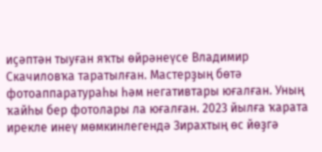иҫәптән тыуған яҡты өйрәнеүсе Владимир Скачиловҡа таратылған. Мастерҙың бөтә фотоаппаратураһы һәм негативтары юғалған. Уның ҡайһы бер фотолары ла юғалған. 2023 йылға ҡарата ирекле инеү мөмкинлегендә Зирахтың өс йөҙгә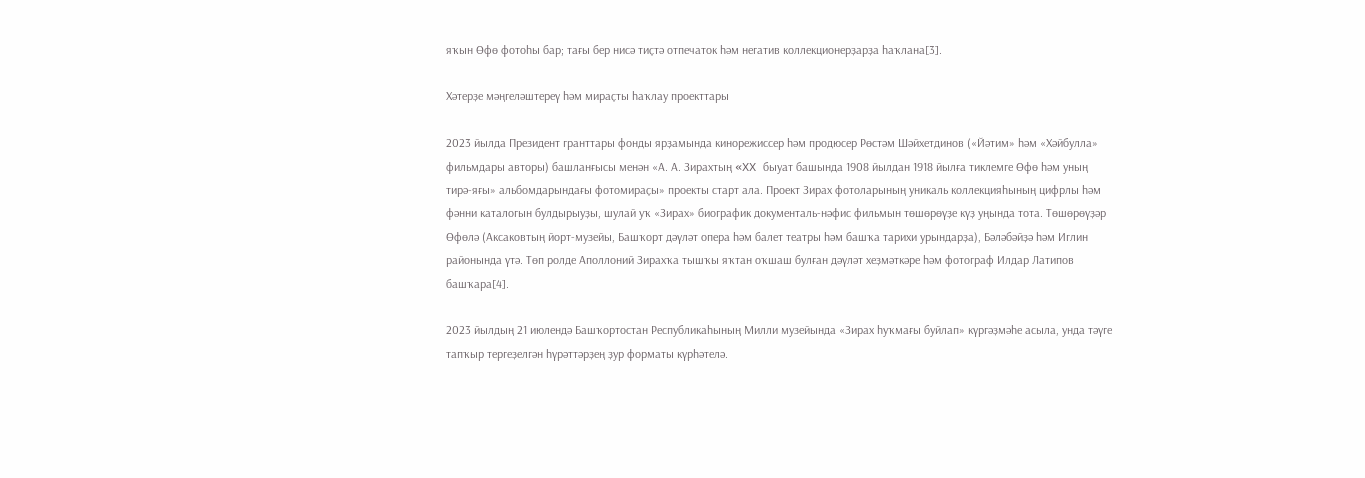яҡын Өфө фотоһы бар; тағы бер нисә тиҫтә отпечаток һәм негатив коллекционерҙарҙа һаҡлана[3].

Хәтерҙе мәңгеләштереү һәм мираҫты һаҡлау проекттары

2023 йылда Президент гранттары фонды ярҙамында кинорежиссер һәм продюсер Рөстәм Шәйхетдинов («Йәтим» һәм «Хәйбулла» фильмдары авторы) башланғысы менән «А. А. Зирахтың «XX быуат башында 1908 йылдан 1918 йылға тиклемге Өфө һәм уның тирә-яғы» альбомдарындағы фотомираҫы» проекты старт ала. Проект Зирах фотоларының уникаль коллекцияһының цифрлы һәм фәнни каталогын булдырыуҙы, шулай уҡ «Зирах» биографик документаль-нәфис фильмын төшөрөүҙе күҙ уңында тота. Төшөрөүҙәр Өфөлә (Аксаковтың йорт-музейы, Башҡорт дәүләт опера һәм балет театры һәм башҡа тарихи урындарҙа), Бәләбәйҙә һәм Иглин районында үтә. Төп ролде Аполлоний Зирахҡа тышҡы яҡтан оҡшаш булған дәүләт хеҙмәткәре һәм фотограф Илдар Латипов башҡара[4].

2023 йылдың 21 июлендә Башҡортостан Республикаһының Милли музейында «Зирах һуҡмағы буйлап» күргәҙмәһе асыла, унда тәүге тапҡыр тергеҙелгән һүрәттәрҙең ҙур форматы күрһәтелә.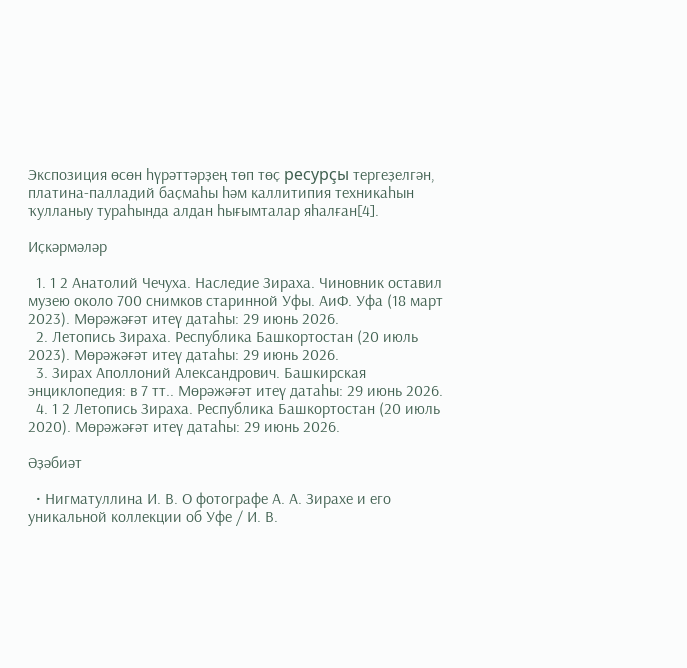Экспозиция өсөн һүрәттәрҙең төп төҫ ресурс̧ы тергеҙелгән, платина-палладий баҫмаһы һәм каллитипия техникаһын ҡулланыу тураһында алдан һығымталар яһалған[4].

Иҫкәрмәләр

  1. 1 2 Анатолий Чечуха. Наследие Зираха. Чиновник оставил музею около 700 снимков старинной Уфы. АиФ. Уфа (18 март 2023). Мөрәжәғәт итеү датаһы: 29 июнь 2026.
  2. Летопись Зираха. Республика Башкортостан (20 июль 2023). Мөрәжәғәт итеү датаһы: 29 июнь 2026.
  3. Зирах Аполлоний Александрович. Башкирская энциклопедия: в 7 тт.. Мөрәжәғәт итеү датаһы: 29 июнь 2026.
  4. 1 2 Летопись Зираха. Республика Башкортостан (20 июль 2020). Мөрәжәғәт итеү датаһы: 29 июнь 2026.

Әҙәбиәт

  • Нигматуллина И. В. О фотографе А. А. Зирахе и его уникальной коллекции об Уфе / И. В.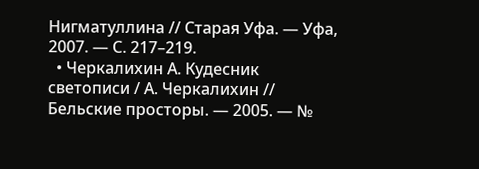Нигматуллина // Старая Уфа. — Уфа, 2007. — С. 217–219.
  • Черкалихин А. Кудесник светописи / А. Черкалихин // Бельские просторы. — 2005. — №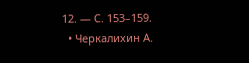12. — С. 153–159.
  • Черкалихин А.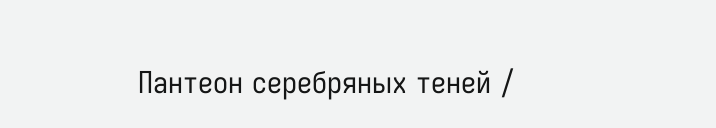Пантеон серебряных теней /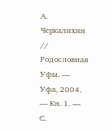А. Черкалихин // Родословная Уфы. — Уфа, 2004. — Кн. 1. — С.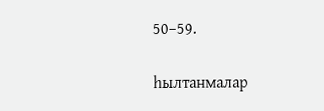50–59.

һылтанмалар